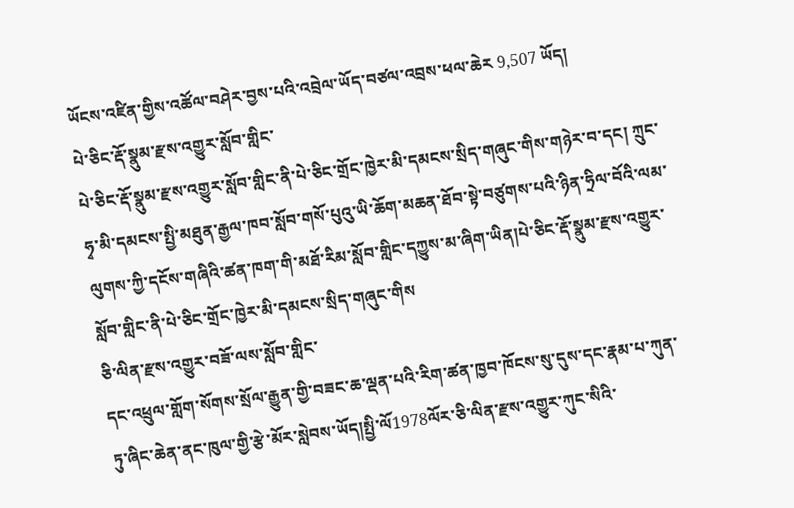ཡོངས་འཛིན་གྱིས་འཚོལ་བཤེར་བྱས་པའི་འབྲེལ་ཡོད་བཙལ་འབྲས་ཕལ་ཆེར 9,507 ཡོད།
པེ་ཅིང་རྡོ་སྣུམ་རྫས་འགྱུར་སློབ་གླིང་
པེ་ཅིང་རྡོ་སྣུམ་རྫས་འགྱུར་སློབ་གླིང་ནི་པེ་ཅིང་གྲོང་ཁྱེར་མི་དམངས་སྲིད་གཞུང་གིས་གཉེར་བ་དང། ཀྲུང་ཧྭ་མི་དམངས་སྤྱི་མཐུན་རྒྱལ་ཁབ་སློབ་གསོ་པུའུ་ཡི་ཆོག་མཆན་ཐོབ་སྟེ་བཙུགས་པའི་ཉིན་ཧྲིལ་བོའི་ལམ་ལུགས་ཀྱི་དངོས་གཞིའི་ཚན་ཁག་གི་མཐོ་རིམ་སློབ་གླིང་དཀྱུས་མ་ཞིག་ཡིན།པེ་ཅིང་རྡོ་སྣུམ་རྫས་འགྱུར་སློབ་གླིང་ནི་པེ་ཅིང་གྲོང་ཁྱེར་མི་དམངས་སྲིད་གཞུང་གིས
ཅི་ལིན་རྫས་འགྱུར་བཟོ་ལས་སློབ་གླིང་
དང་འཕྲུལ་གློག་སོགས་སྲོལ་རྒྱུན་གྱི་བཟང་ཆ་ལྡན་པའི་རིག་ཚན་ཁྱབ་ཁོངས་སུ་དུས་དང་རྣམ་པ་ཀུན་ཏུ་ཞིང་ཆེན་ནང་ཁུལ་གྱི་རྩེ་མོར་སླེབས་ཡོད།སྤྱི་ལོ1978ལོར་ཅི་ལིན་རྫས་འགྱུར་ཀུང་སིའི་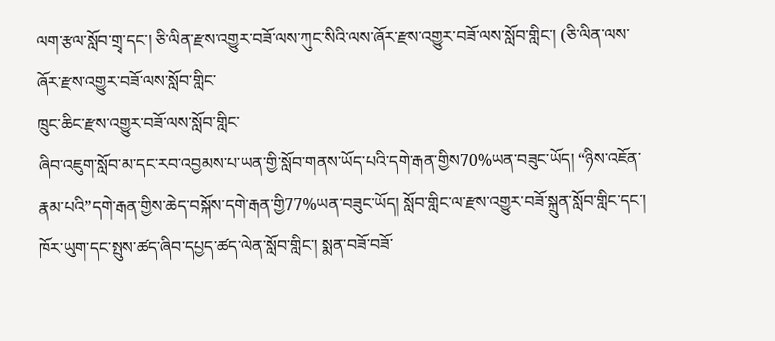ལག་རྩལ་སློབ་གྲྭ་དང་། ཅི་ལིན་རྫས་འགྱུར་བཟོ་ལས་ཀུང་སིའི་ལས་ཞོར་རྫས་འགྱུར་བཟོ་ལས་སློབ་གླིང་། (ཅི་ལིན་ལས་ཞོར་རྫས་འགྱུར་བཟོ་ལས་སློབ་གླིང་
ཁྲུང་ཆིང་རྫས་འགྱུར་བཟོ་ལས་སློབ་གླིང་
ཞིབ་འཇུག་སློབ་མ་དང་རབ་འབྱམས་པ་ཡན་གྱི་སློབ་གནས་ཡོད་པའི་དགེ་རྒན་གྱིས70%ཡན་བཟུང་ཡོད། “ཉིས་འཇོན་རྣམ་པའི”དགེ་རྒན་གྱིས་ཆེད་བསྐོས་དགེ་རྒན་གྱི77%ཡན་བཟུང་ཡོད། སློབ་གླིང་ལ་རྫས་འགྱུར་བཟོ་སྐྲུན་སློབ་གླིང་དང་། ཁོར་ཡུག་དང་སྤུས་ཚད་ཞིབ་དཔྱད་ཚད་ལེན་སློབ་གླིང་། སྨན་བཟོ་བཟོ་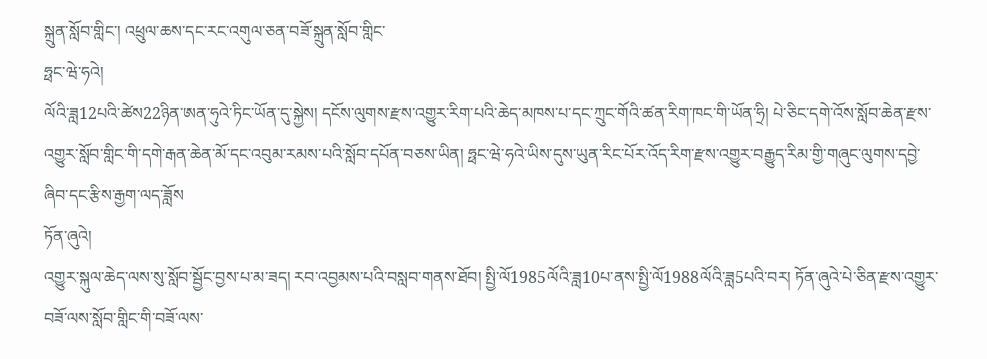སྐྲུན་སློབ་གླིང་། འཕྲུལ་ཆས་དང་རང་འགུལ་ཅན་བཟོ་སྐྲུན་སློབ་གླིང་
ཧྥང་ཝེ་ཧའེ།
ལོའི་ཟླ12པའི་ཚེས22ཉིན་ཨན་ཧུའེ་ཏིང་ཡོན་དུ་སྐྱེས། དངོས་ལུགས་རྫས་འགྱུར་རིག་པའི་ཆེད་མཁས་པ་དང་ཀྲུང་གོའི་ཚན་རིག་ཁང་གི་ཡོན་ཧྲི། པེ་ཅིང་དགེ་འོས་སློབ་ཆེན་རྫས་འགྱུར་སློབ་གླིང་གི་དགེ་རྒན་ཆེན་མོ་དང་འབུམ་རམས་པའི་སློབ་དཔོན་བཅས་ཡིན། ཧྥང་ཝེ་ཧའེ་ཡིས་དུས་ཡུན་རིང་པོར་འོད་རིག་རྫས་འགྱུར་བརྒྱུད་རིམ་གྱི་གཞུང་ལུགས་དབྱེ་ཞིབ་དང་རྩིས་རྒྱག་ལད་ཟློས
ཏོན་ཞུའེ།
འགྱུར་སྐུལ་ཆེད་ལས་སུ་སློབ་སྦྱོང་བྱས་པ་མ་ཟད། རབ་འབྱམས་པའི་བསླབ་གནས་ཐོབ། སྤྱི་ལོ1985ལོའི་ཟླ10པ་ནས་སྤྱི་ལོ1988ལོའི་ཟླ5པའི་བར། ཏོན་ཞུའེ་པེ་ཅིན་རྫས་འགྱུར་བཟོ་ལས་སློབ་གླིང་གི་བཟོ་ལས་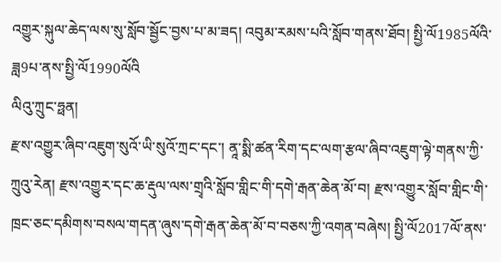འགྱུར་སྐུལ་ཆེད་ལས་སུ་སློབ་སྦྱོང་བྱས་པ་མ་ཟད། འབུམ་རམས་པའི་སློབ་གནས་ཐོབ། སྤྱི་ལོ1985ལོའི་ཟླ9པ་ནས་སྤྱི་ལོ1990ལོའི
ལིའུ་ཀྲུང་ཧྥན།
རྫས་འགྱུར་ཞིབ་འཇུག་སུའོ་ཡི་སུའོ་ཀྲང་དང་། ནཱ་སྨི་ཚན་རིག་དང་ལག་རྩལ་ཞིབ་འཇུག་ལྟེ་གནས་ཀྱི་ཀྲུའུ་རེན། རྫས་འགྱུར་དང་ཆ་རྡུལ་ལས་གྲྭའི་སློབ་གླིང་གི་དགེ་རྒན་ཆེན་མོ་བ། རྫས་འགྱུར་སློབ་གླིང་གི་ཁྲང་ཅང་དམིགས་བསལ་གདན་ཞུས་དགེ་རྒན་ཆེན་མོ་བ་བཅས་ཀྱི་འགན་བཞེས། སྤྱི་ལོ2017ལོ་ནས་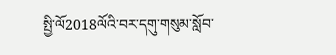སྤྱི་ལོ2018ལོའི་བར་དགུ་གསུམ་སློབ་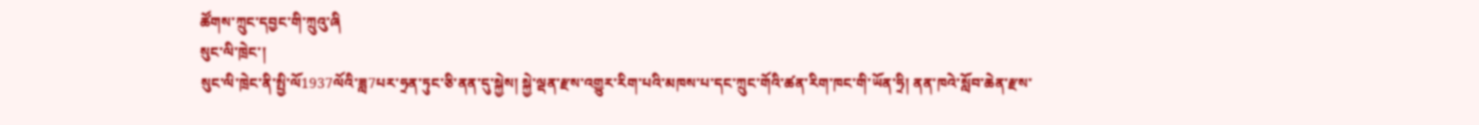ཚོགས་ཀྲུང་དབྱང་གི་ཀྲུའུ་ཞི
སུང་ལི་ཁྲེང་།
སུང་ལི་ཁྲེང་ནི་སྤྱི་ལོ1937ལོའི་ཟླ7པར་ཧྲན་ཏུང་ཅི་ནན་དུ་སྐྱེས། སྐྱེ་ལྡན་རྫས་འགྱུར་རིག་པའི་མཁས་པ་དང་ཀྲུང་གོའི་ཚན་རིག་ཁང་གི་ཡོན་ཧྲི། ནན་ཁའེ་སློབ་ཆེན་རྫས་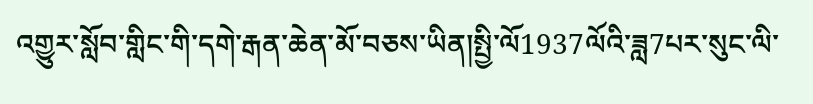འགྱུར་སློབ་གླིང་གི་དགེ་རྒན་ཆེན་མོ་བཅས་ཡིན།སྤྱི་ལོ1937ལོའི་ཟླ7པར་སུང་ལི་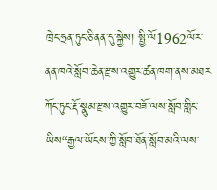ཁྲེང་ཧྲན་ཏུང་ཅི་ནན་དུ་སྐྱེས། སྤྱི་ལོ1962ལོར་ནན་ཁའེ་སློབ་ཆེན་རྫས་འགྱུར་ཚན་ཁག་ནས་མཐར
ཀོང་ཏུང་རྡོ་སྣུམ་རྫས་འགྱུར་བཟོ་ལས་སློབ་གླིང་
ཡིས“རྒྱལ་ཡོངས་ཀྱི་སློབ་ཐོན་སློབ་མའི་ལས་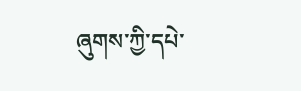ཞུགས་ཀྱི་དཔེ་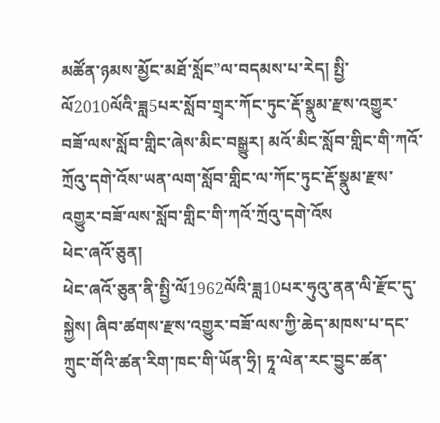མཚོན་ཉམས་མྱོང་མཐོ་སློང”ལ་བདམས་པ་རེད། སྤྱི་ལོ2010ལོའི་ཟླ5པར་སློབ་གྲྭར་ཀོང་ཏུང་རྡོ་སྣུམ་རྫས་འགྱུར་བཟོ་ལས་སློབ་གླིང་ཞེས་མིང་བསྒྱུར། མའོ་མིང་སློབ་གླིང་གི་ཀའོ་ཀྲོའུ་དགེ་འོས་ཡན་ལག་སློབ་གླིང་ལ་ཀོང་ཏུང་རྡོ་སྣུམ་རྫས་འགྱུར་བཟོ་ལས་སློབ་གླིང་གི་ཀའོ་ཀྲོའུ་དགེ་འོས
ཕེང་ཞའོ་ཅུན།
ཕེང་ཞའོ་ཅུན་ནི་སྤྱི་ལོ1962ལོའི་ཟླ10པར་ཧུའུ་ནན་ལི་རྫོང་དུ་སྐྱེས། ཞིབ་ཚགས་རྫས་འགྱུར་བཟོ་ལས་ཀྱི་ཆེད་མཁས་པ་དང་ཀྲུང་གོའི་ཚན་རིག་ཁང་གི་ཡོན་ཧྲི། ཏཱ་ལེན་རང་བྱུང་ཚན་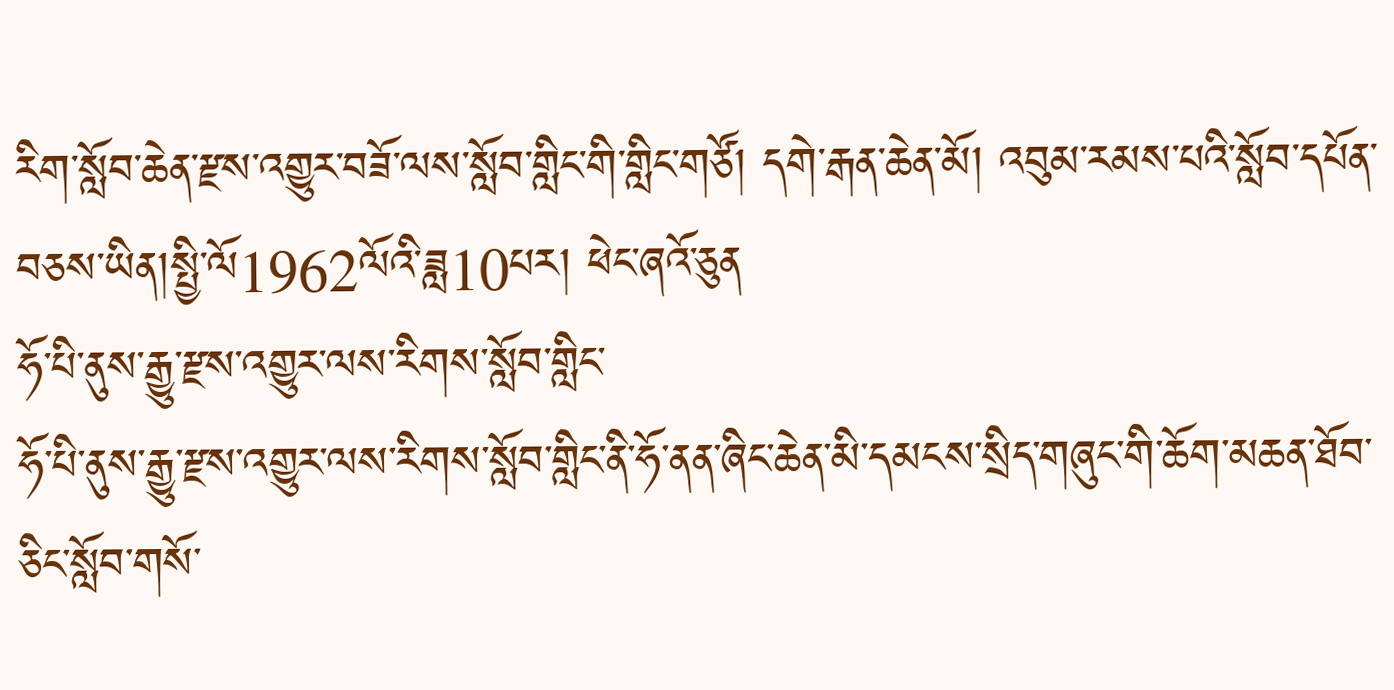རིག་སློབ་ཆེན་རྫས་འགྱུར་བཟོ་ལས་སློབ་གླིང་གི་གླིང་གཙོ། དགེ་རྒན་ཆེན་མོ། འབུམ་རམས་པའི་སློབ་དཔོན་བཅས་ཡིན།སྤྱི་ལོ1962ལོའི་ཟླ10པར། ཕེང་ཞའོ་ཅུན
ཧོ་པི་ནུས་རྒྱུ་རྫས་འགྱུར་ལས་རིགས་སློབ་གླིང་
ཧོ་པི་ནུས་རྒྱུ་རྫས་འགྱུར་ལས་རིགས་སློབ་གླིང་ནི་ཧོ་ནན་ཞིང་ཆེན་མི་དམངས་སྲིད་གཞུང་གི་ཆོག་མཆན་ཐོབ་ཅིང་སློབ་གསོ་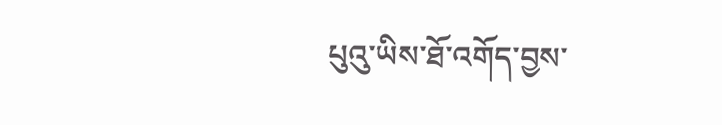པུའུ་ཡིས་ཐོ་འགོད་བྱས་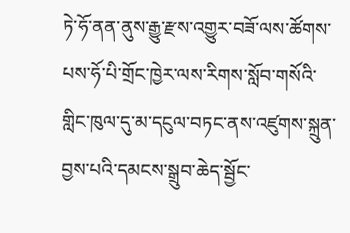ཏེ་ཧོ་ནན་ནུས་རྒྱུ་རྫས་འགྱུར་བཟོ་ལས་ཚོགས་པས་ཧོ་པི་གྲོང་ཁྱེར་ལས་རིགས་སློབ་གསོའི་གླིང་ཁུལ་དུ་མ་དངུལ་བཏང་ནས་འཛུགས་སྐྲུན་བྱས་པའི་དམངས་སྒྲུབ་ཆེད་སྦྱོང་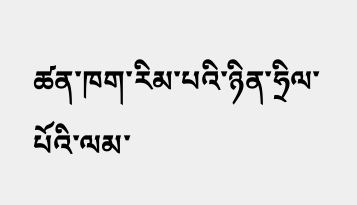ཚན་ཁག་རིམ་པའི་ཉིན་ཧྲིལ་པོའི་ལམ་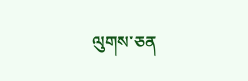ལུགས་ཅན